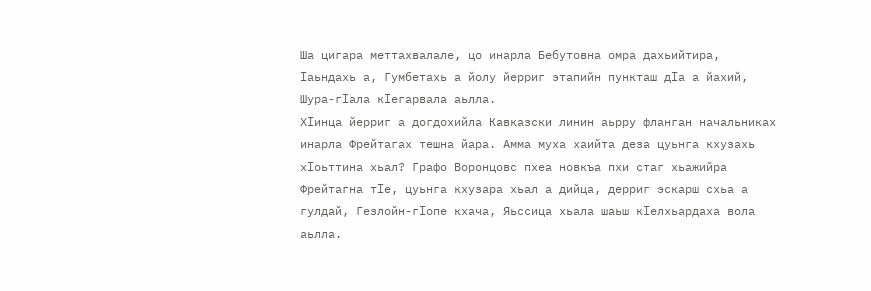Ша цигара меттахвалале, цо инарла Бебутовна омра дахьийтира, ӏаьндахь а, Гумбетахь а йолу йерриг этапийн пункташ дӏа а йахий, Шура-гӏала кӏегарвала аьлла.
Хӏинца йерриг а догдохийла Кавказски линин аьрру фланган начальниках инарла Фрейтагах тешна йара. Амма муха хаийта деза цуьнга кхузахь хӏоьттина хьал? Графо Воронцовс пхеа новкъа пхи стаг хьажийра Фрейтагна тӏе, цуьнга кхузара хьал а дийца, дерриг эскарш схьа а гулдай, Гезлойн-гӏопе кхача, Яьссица хьала шаьш кӏелхьардаха вола аьлла.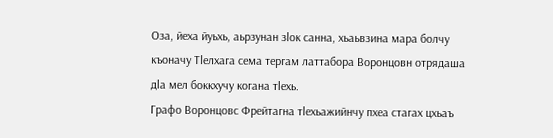Оза, йеха йуьхь, аьрзунан зӏок санна, хьаьвзина мара болчу къоначу Тӏелхага сема тергам латтабора Воронцовн отрядаша дӏа мел боккхучу когана тӏехь.
Графо Воронцовс Фрейтагна тӏехьажийнчу пхеа стагах цхьаъ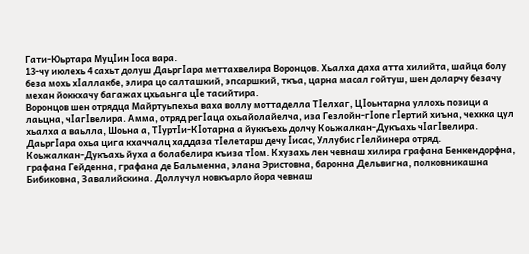Гати-Юьртара Муцӏин ӏоса вара.
13-чу июлехь 4 сахьт долуш Даьргӏара меттахвелира Воронцов. Хьалха даха атта хилийта, шайца болу беза мохь хӏаллакбе, элира цо салташкий, эпсаршкий, ткъа, царна масал гойтуш, шен доларчу безачу механ йоккхачу багажах цхьаьнга цӏе тасийтира.
Воронцов шен отрядца Майртуьпехьа ваха воллу моттаделла Тӏелхаг, Цӏоьнтарна уллохь позици а лаьцна, чӏагӏвелира. Амма, отряд регӏаца охьайолайелча, иза Гезлойн-гӏопе гӏертий хиъна, чехкка цул хьалха а ваьлла, Шоьна а, Тӏуртӏи-Кӏотарна а йуккъехь долчу Коьжалкан-Дукъахь чӏагӏвелира. Даьргӏара охьа цига кхаччалц хаддаза тӏелетарш дечу ӏисас, Уллубис гӏелйинера отряд.
Коьжалкан-Дукъахь йуха а болабелира къиза тӏом. Кхузахь лен чевнаш хилира графана Бенкендорфна, графана Гейденна, графана де Бальменна, элана Эристовна, баронна Дельвигна, полковникашна Бибиковна, Завалийскина. Доллучул новкъарло йора чевнаш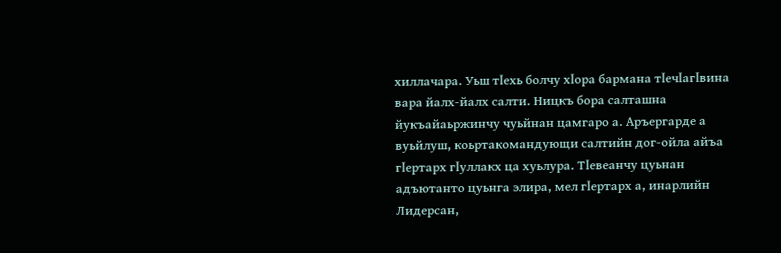хиллачара. Уьш тӏехь болчу хӏора бармана тӏечӏагӏвина вара йалх-йалх салти. Ницкъ бора салташна йукъайаьржинчу чуьйнан цамгаро а. Аръергарде а вуьйлуш, коьртакомандующи салтийн дог-ойла айъа гӏертарх гӏуллакх ца хуьлура. Тӏевеанчу цуьнан адъютанто цуьнга элира, мел гӏертарх а, инарлийн Лидерсан,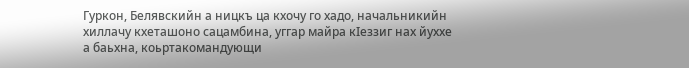Гуркон, Белявскийн а ницкъ ца кхочу го хадо, начальникийн хиллачу кхеташоно сацамбина, уггар майра кӏеззиг нах йуххе а баьхна, коьртакомандующи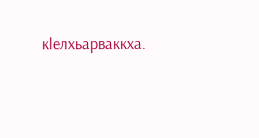кӏелхьарваккха.